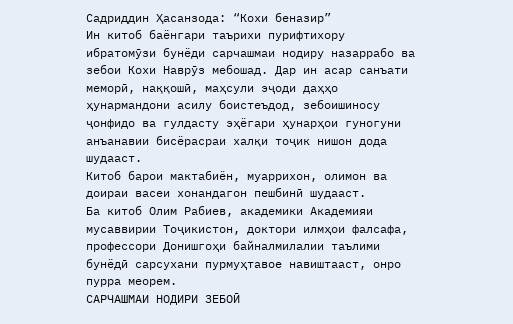Садриддин Ҳасанзода: “Кохи беназир”
Ин китоб баёнгари таърихи пурифтихору ибратомӯзи бунёди сарчашмаи нодиру назаррабо ва зебои Кохи Наврӯз мебошад. Дар ин асар санъати меморӣ, наққошӣ, маҳсули эҷоди даҳҳо ҳунармандони асилу боистеъдод, зебоишиносу ҷонфидо ва гулдасту эҳёгари ҳунарҳои гуногуни анъанавии бисёрасраи халқи тоҷик нишон дода шудааст.
Китоб барои мактабиён, муаррихон, олимон ва доираи васеи хонандагон пешбинӣ шудааст.
Ба китоб Олим Рабиев, академики Академияи мусаввирии Тоҷикистон, доктори илмҳои фалсафа, профессори Донишгоҳи байналмилалии таълими бунёдӣ сарсухани пурмуҳтавое навиштааст, онро пурра меорем.
САРЧАШМАИ НОДИРИ ЗЕБОӢ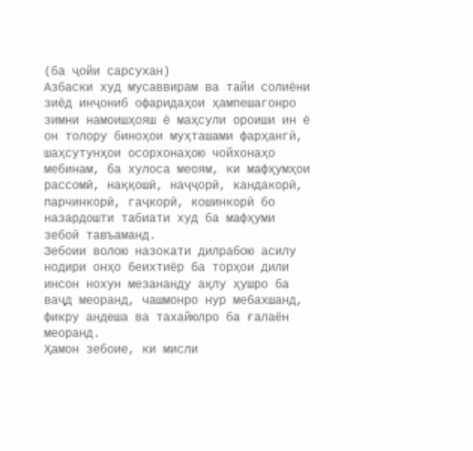(ба ҷойи сарсухан)
Азбаски худ мусаввирам ва тайи солиёни зиёд инҷониб офаридаҳои ҳампешагонро зимни намоишҳояш ё маҳсули ороиши ин ё он толору биноҳои муҳташами фарҳангӣ, шаҳсутунҳои осорхонаҳою чойхонаҳо мебинам, ба хулоса меоям, ки мафҳумҳои рассомӣ, наққошӣ, наҷҷорӣ, кандакорӣ, парчинкорӣ, гаҷкорӣ, кошинкорӣ бо назардошти табиати худ ба мафҳуми зебоӣ тавъаманд.
Зебоии волою назокати дилрабою асилу нодири онҳо беихтиёр ба торҳои дили инсон нохун мезананду ақлу ҳушро ба ваҷд меоранд, чашмонро нур мебахшанд, фикру андеша ва тахайюлро ба ғалаён меоранд.
Ҳамон зебоие, ки мисли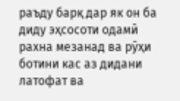раъду барқ дар як он ба диду эҳсосоти одамӣ рахна мезанад ва рӯҳи ботини кас аз дидани латофат ва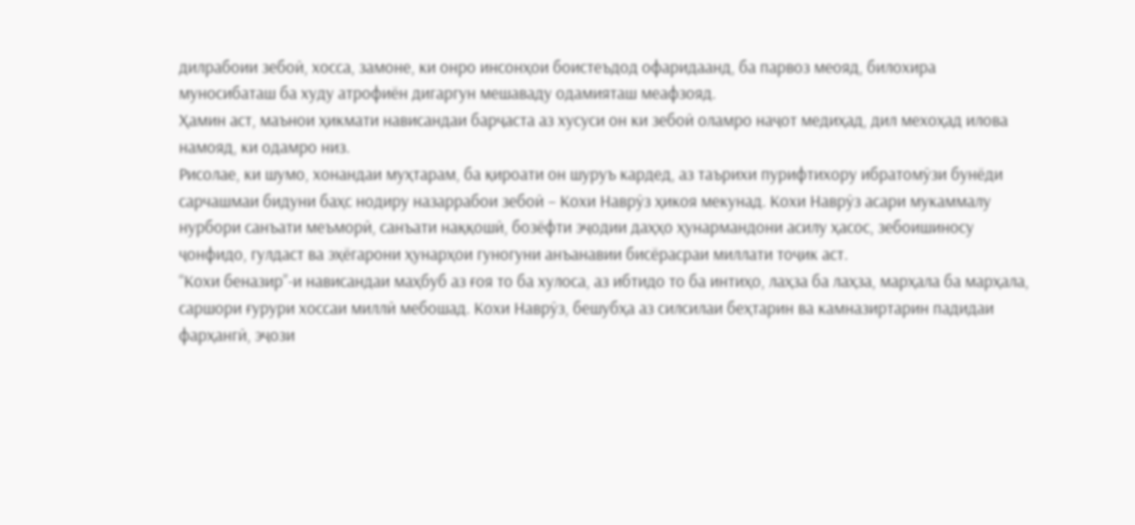дилрабоии зебоӣ, хосса, замоне, ки онро инсонҳои боистеъдод офаридаанд, ба парвоз меояд, билохира муносибаташ ба худу атрофиён дигаргун мешаваду одамияташ меафзояд.
Ҳамин аст, маънои ҳикмати нависандаи барҷаста аз хусуси он ки зебоӣ оламро наҷот медиҳад, дил мехоҳад илова намояд, ки одамро низ.
Рисолае, ки шумо, хонандаи муҳтарам, ба қироати он шуруъ кардед, аз таърихи пурифтихору ибратомӯзи бунёди сарчашмаи бидуни баҳс нодиру назаррабои зебоӣ – Кохи Наврӯз ҳикоя мекунад. Кохи Наврӯз асари мукаммалу нурбори санъати меъморӣ, санъати наққошӣ, бозёфти эҷодии даҳҳо ҳунармандони асилу ҳасос, зебоишиносу ҷонфидо, гулдаст ва эҳёгарони ҳунарҳои гуногуни анъанавии бисёрасраи миллати тоҷик аст.
“Кохи беназир”-и нависандаи маҳбуб аз ғоя то ба хулоса, аз ибтидо то ба интиҳо, лаҳза ба лаҳза, марҳала ба марҳала, саршори ғурури хоссаи миллӣ мебошад. Кохи Наврӯз, бешубҳа аз силсилаи беҳтарин ва камназиртарин падидаи фарҳангӣ, эҷози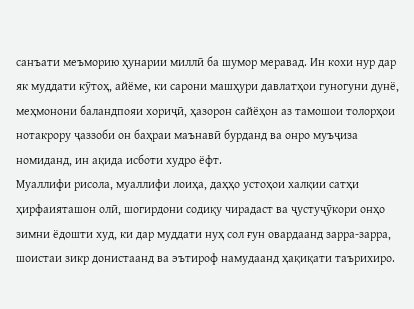санъати меъморию ҳунарии миллӣ ба шумор меравад. Ин кохи нур дар як муддати кӯтоҳ, айёме, ки сарони машҳури давлатҳои гуногуни дунё, меҳмонони баландпояи хориҷӣ, ҳазорон сайёҳон аз тамошои толорҳои нотакрору ҷаззоби он баҳраи маънавӣ бурданд ва онро муъҷиза номиданд, ин ақида исботи худро ёфт.
Муаллифи рисола, муаллифи лоиҳа, даҳҳо устоҳои халқии сатҳи ҳирфаияташон олӣ, шогирдони содиқу чирадаст ва ҷустуҷӯкори онҳо зимни ёдошти худ, ки дар муддати нуҳ сол ғун овардаанд зарра-зарра, шоистаи зикр донистаанд ва эътироф намудаанд ҳақиқати таърихиро.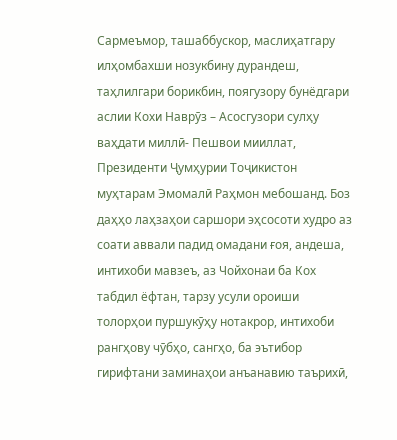Сармеъмор, ташаббускор, маслиҳатгару илҳомбахши нозукбину дурандеш, таҳлилгари борикбин, поягузору бунёдгари аслии Кохи Наврӯз – Асосгузори сулҳу ваҳдати миллӣ- Пешвои мииллат, Президенти Ҷумҳурии Тоҷикистон муҳтарам Эмомалӣ Раҳмон мебошанд. Боз даҳҳо лаҳзаҳои саршори эҳсосоти худро аз соати аввали падид омадани ғоя, андеша, интихоби мавзеъ, аз Чойхонаи ба Кох табдил ёфтан, тарзу усули ороиши толорҳои пуршукӯҳу нотакрор, интихоби рангҳову чӯбҳо, сангҳо, ба эътибор гирифтани заминаҳои анъанавию таърихӣ,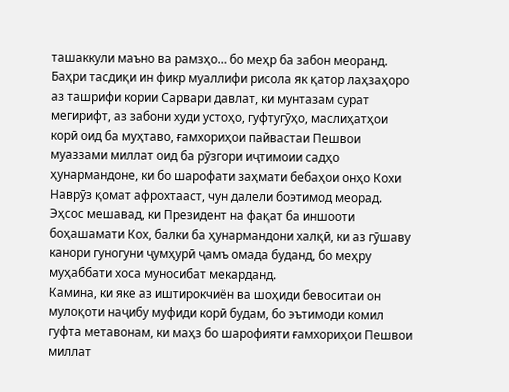ташаккули маъно ва рамзҳо… бо меҳр ба забон меоранд.
Баҳри тасдиқи ин фикр муаллифи рисола як қатор лаҳзаҳоро аз ташрифи кории Сарвари давлат, ки мунтазам сурат мегирифт, аз забони худи устоҳо, гуфтугӯҳо, маслиҳатҳои корӣ оид ба муҳтаво, ғамхориҳои пайвастаи Пешвои муаззами миллат оид ба рӯзгори иҷтимоии садҳо ҳунармандоне, ки бо шарофати заҳмати бебаҳои онҳо Кохи Наврӯз қомат афрохтааст, чун далели боэтимод меорад.
Эҳсос мешавад, ки Президент на фақат ба иншооти боҳашамати Кох, балки ба ҳунармандони халқӣ, ки аз гӯшаву канори гуногуни ҷумҳурӣ ҷамъ омада буданд, бо меҳру муҳаббати хоса муносибат мекарданд.
Камина, ки яке аз иштирокчиён ва шоҳиди бевоситаи он мулоқоти наҷибу муфиди корӣ будам, бо эътимоди комил гуфта метавонам, ки маҳз бо шарофияти ғамхориҳои Пешвои миллат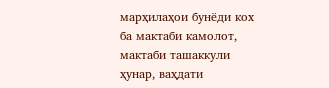марҳилаҳои бунёди кох ба мактаби камолот, мактаби ташаккули ҳунар, ваҳдати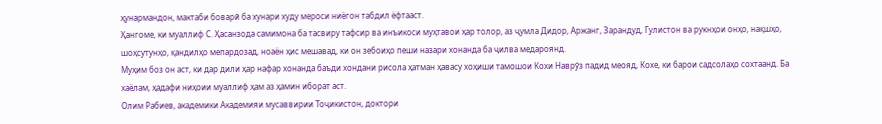ҳунармандон, мактаби боварӣ ба хунари худу мероси ниёгон табдил ёфтааст.
Ҳангоме, ки муаллиф С. Ҳасанзода самимона ба тасвиру тафсир ва инъикоси муҳтавои ҳар толор, аз ҷумла Дидор, Аржанг, Зарандуд, Гулистон ва рукнҳои онҳо, нақшҳо, шоҳсутунҳо, қандилҳо мепардозад, ноаён ҳис мешавад, ки он зебоиҳо пеши назари хонанда ба ҷилва медароянд.
Муҳим боз он аст, ки дар дили ҳар нафар хонанда баъди хондани рисола ҳатман ҳавасу хоҳиши тамошои Кохи Наврӯз падид меояд, Кохе, ки барои садсолаҳо сохтаанд. Ба хаёлам, ҳадафи ниҳоии муаллиф ҳам аз ҳамин иборат аст.
Олим Рабиев, академики Академияи мусаввирии Тоҷикистон, доктори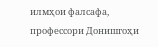илмҳои фалсафа, профессори Донишгоҳи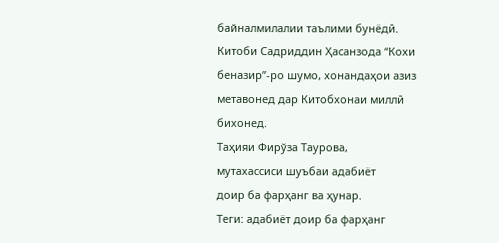байналмилалии таълими бунёдӣ.
Китоби Садриддин Ҳасанзода “Кохи беназир”-ро шумо, хонандаҳои азиз метавонед дар Китобхонаи миллӣ бихонед.
Таҳияи Фирўза Таурова,
мутахассиси шуъбаи адабиёт
доир ба фарҳанг ва ҳунар.
Теги: адабиёт доир ба фарҳанг